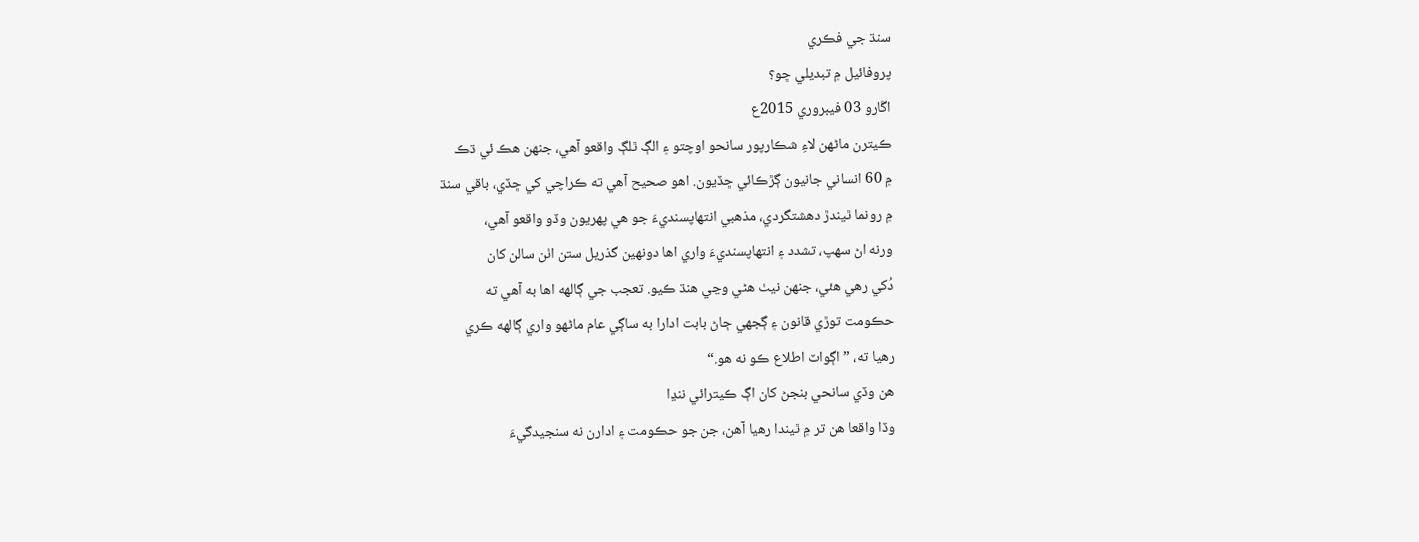سنڌ جي فڪري
پروفائيل ۾ تبديلي ڇو؟
اڱارو 03 فيبروري 2015ع
ڪيترن ماڻهن لاءِ شڪارپور سانحو اوچتو ۽ الڳ ٿلڳ واقعو آهي، جنهن هڪ ئي ڌڪ
۾ 60 انساني جانيون ڳڙڪائي ڇڏيون. اهو صحيح آهي ته ڪراچي کي ڇڏي، باقي سنڌ
۾ رونما ٿيندڙ دهشتگردي، مذهبي انتهاپسنديءَ جو هي پهريون وڏو واقعو آهي،
ورنه اڻ سهپ، تشدد ۽ انتهاپسنديءَ واري اها دونهين گذريل ستن اٺن سالن کان
دُکي رهي هئي، جنهن نيٺ هڻي وڃي هنڌ ڪيو. تعجب جي ڳالهه اها به آهي ته
حڪومت توڙي قانون ۽ ڳجهي ڄاڻ بابت ادارا به ساڳي عام ماڻهو واري ڳالهه ڪري
رهيا ته، ” اڳواٽ اطلاع ڪو نه هو.“
هن وڏي سانحي بنجڻ کان اڳ ڪيترائي ننڍا
وڏا واقعا هن تر ۾ ٿيندا رهيا آهن، جن جو حڪومت ۽ ادارن نه سنجيدگيءَ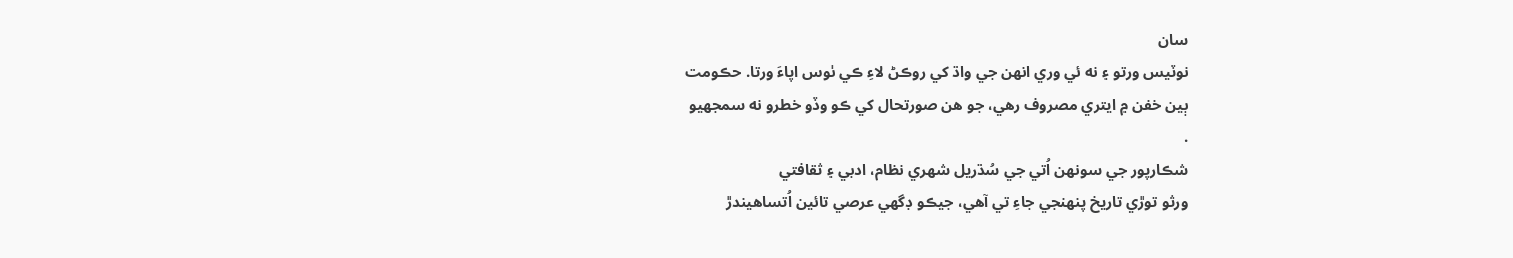سان
نوٽيس ورتو ۽ نه ئي وري انهن جي واڌ کي روڪڻ لاءِ ڪي ٺوس اپاءَ ورتا. حڪومت
ٻين خفن ۾ ايتري مصروف رهي، جو هن صورتحال کي ڪو وڏو خطرو نه سمجهيو
.
شڪارپور جي سونهن اُتي جي سُڌريل شهري نظام، ادبي ۽ ثقافتي
ورثو توڙي تاريخ پنهنجي جاءِ تي آهي، جيڪو ڊگهي عرصي تائين اُتساهيندڙ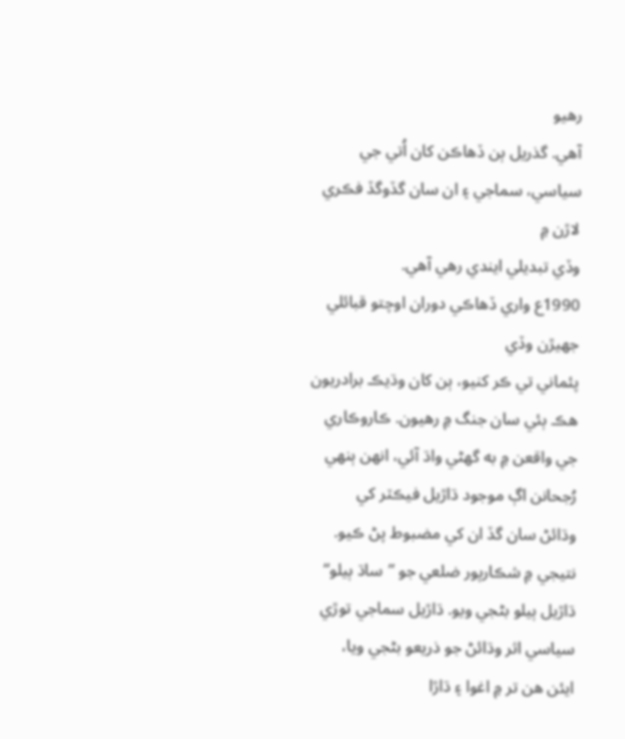رهيو
آهي. گذريل ٻن ڏهاڪن کان اُتي جي سياسي، سماجي ۽ ان سان گڏوگڏ فڪري لاڙن ۾
وڏي تبديلي ايندي رهي آهي.
1990ع واري ڏهاڪي دوران اوچتو قبائلي جهيڙن وڏي
پئماني تي ڪر کنيو، ٻن کان وڌيڪ برادريون هڪ ٻئي سان جنگ ۾ رهيون. ڪاروڪاري
جي واقعن ۾ به گهڻي واڌ آئي، انهن ٻنهي رُجحانن اڳ موجود ڌاڙيل فيڪٽر کي
وڌائڻ سان گڏ ان کي مضبوط پڻ ڪيو. نتيجي ۾ شڪارپور ضلعي جو ”ساڌ ٻيلو“
ڌاڙيل ٻيلو بڻجي ويو. ڌاڙيل سماجي توڙي سياسي اثر وڌائڻ جو ذريعو بڻجي ويا،
ايئن هن تر ۾ اغوا ۽ ڌاڙا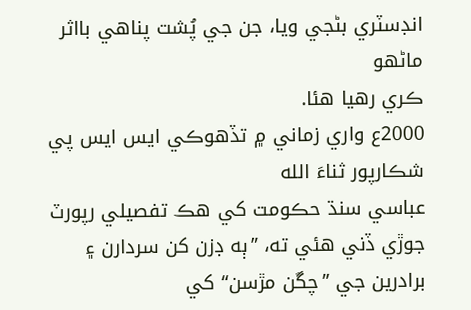انڊسٽري بڻجي ويا، جن جي پُشت پناهي بااثر ماڻهو
ڪري رهيا هئا.
2000ع واري زماني ۾ تڏهوڪي ايس ايس پي شڪارپور ثناءَ الله
عباسي سنڌ حڪومت کي هڪ تفصيلي رپورٽ جوڙي ڏني هئي ته، ”ٻه ڊزن کن سردارن ۽
برادرين جي ”چڱن مڙسن“ کي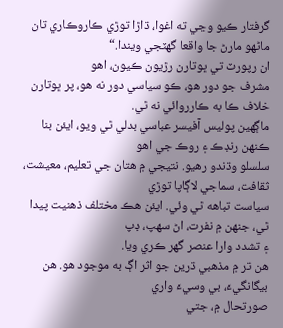گرفتار ڪيو وڃي ته اغوا، ڌاڙا توڙي ڪاروڪاري تان
ماڻهو مارڻ جا واقعا گهٽجي ويندا.“
ان رپورٽ تي ڀوتارن رڙيون ڪيون، اهو
مشرف جو دور هو، ڪو سياسي دور نه هو، پر ڀوتارن خلاف ڪا به ڪارروائي نه ٿي.
ماڳهين پوليس آفيسر عباسي بدلي ٿي ويو، ايئن بنا ڪنهن رنڊڪ ۽ روڪ جي اهو
سلسلو وڌندو رهيو. نتيجي ۾ هتان جي تعليم، معيشت، ثقافت، سماجي لاڳاپا توڙي
سياست تباهه ٿي وئي. ايئن هڪ مختلف ذهنيت پيدا ٿي، جنهن ۾ نفرت، اڻ سهپ، ڊپ
۽ تشدد وارا عنصر گهر ڪري ويا.
هن تر ۾ مذهبي ڌرين جو اثر اڳ به موجود هو. هن بيگانگيءَ، بي وسيءَ واري
صورتحال ۾، جتي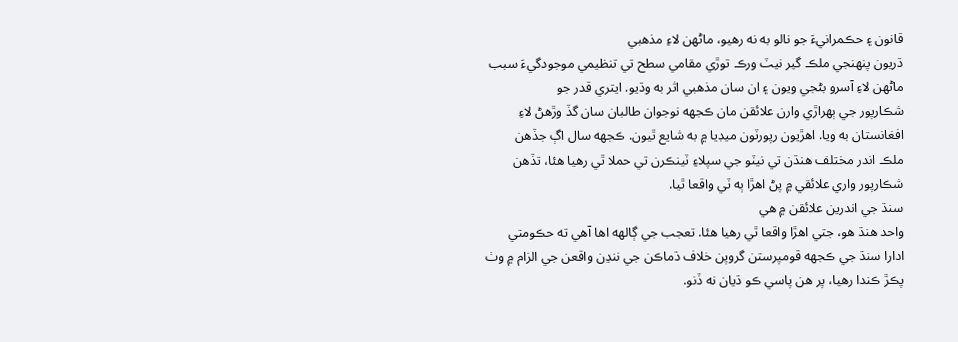قانون ۽ حڪمرانيءَ جو نالو به نه رهيو، ماڻهن لاءِ مذهبي
ڌريون پنهنجي ملڪ گير نيٽ ورڪ توڙي مقامي سطح تي تنظيمي موجودگيءَ سبب
ماڻهن لاءِ آسرو بڻجي ويون ۽ ان سان مذهبي اثر به وڌيو. ايتري قدر جو
شڪارپور جي ٻهراڙي وارن علائقن مان ڪجهه نوجوان طالبان سان گڏ وڙهڻ لاءِ
افغانستان به ويا. اهڙيون رپورٽون ميڊيا ۾ به شايع ٿيون. ڪجهه سال اڳ جڏهن
ملڪ اندر مختلف هنڌن تي نيٽو جي سپلاءِ ٽينڪرن تي حملا ٿي رهيا هئا، تڏهن
شڪارپور واري علائقي ۾ پڻ اهڙا ٻه ٽي واقعا ٿيا.
سنڌ جي اندرين علائقن ۾ هي
واحد هنڌ هو، جتي اهڙا واقعا ٿي رهيا هئا. تعجب جي ڳالهه اها آهي ته حڪومتي
ادارا سنڌ جي ڪجهه قومپرستن گروپن خلاف ڌماڪن جي ننڍن واقعن جي الزام ۾ وٺ
پڪڙ ڪندا رهيا، پر هن پاسي ڪو ڌيان نه ڏنو.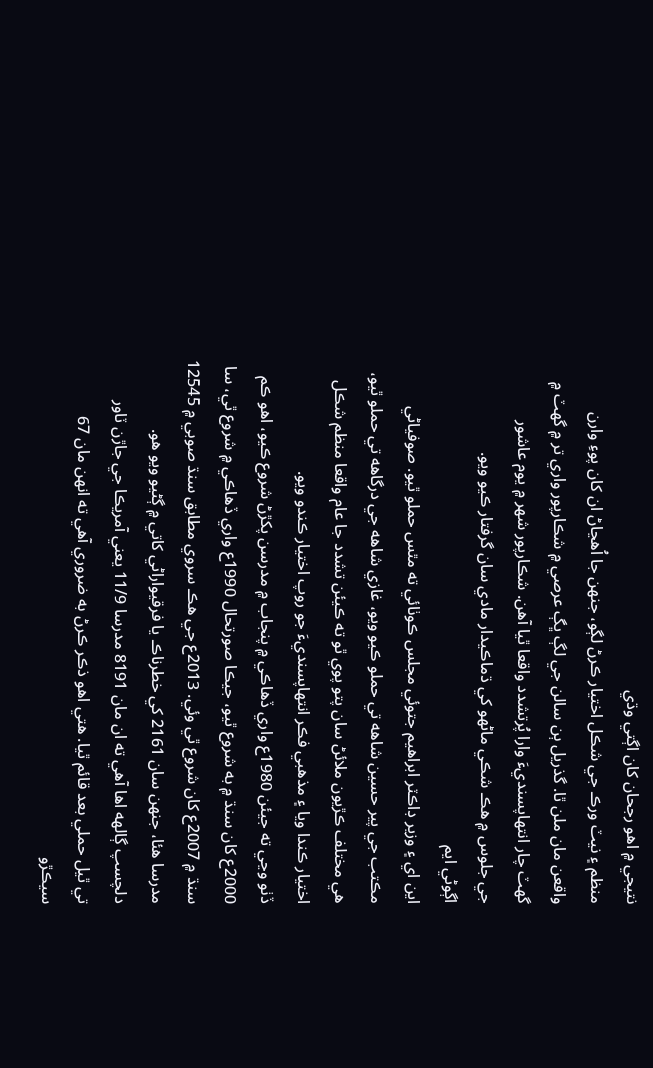نتيجي ۾ اهو رجحان کان اڳتي وڌي
منظم ۽ نيٽ ورڪ جي شڪل اختيار ڪرڻ لڳو، جنهن جا اُهڃاڻ ان کان پوءِ وارن
واقعن مان ملن ٿا. گذريل ٻن سالن جي لڳ ڀڳ عرصي ۾ شڪارپور واري تر ۾ گهٽ ۾
گهٽ چار انتهاپسنديءَ وارا پُرتشدد واقعا ٿيا آهن. شڪارپور شهر ۾ يوم عاشور
جي جلوس ۾ هڪ شڪي ماڻهو کي ڌماڪيدار مادي سان گرفتار ڪيو ويو.
اڳوڻي ايم
اين اي ۽ وزير ڊاڪٽر ابراهيم جتوئي مجلس ڪوٺائي ته مٿس حملو ٿيو. صوفياڻي
مڪتب جي پير حسين شاهه تي حملو ڪيو ويو، غازي شاهه جي درگاهه تي حملو ٿيو،
هي مختلف ڪڙيون ملائڻ سان پتو پوي ٿو ته ڪيئن تشدد جا عام واقعا منظم شڪل
اختيار ڪندا ويا ۽ مذهبي فڪر انتهاپسنديءَ جو روپ اختيار ڪندو ويو.
ڏٺو وڃي ته جيئن 1980ع واري ڏهاڪي ۾ پنجاب ۾ مدرسن پکڙڻ شروع ڪيو، اهو ڪم
2000ع کان سنڌ ۾ به شروع ٿيو، جيڪا صورتحال 1990ع واري ڏهاڪي ۾ شروع ٿي، سا
سنڌ ۾ 2007ع کان شروع ٿي وئي. 2013ع جي هڪ سروي مطابق سنڌ صوبي ۾ 12545
مدرسا هئا، جنهن سان 2161 کي خطرناڪ يا فرقيواراڻي کاتي ۾ ڳڻيو ويو هو.
دلچسپ ڳالهه اها آهي ته ان مان 8191 مدرسا 11/9 يعني آمريڪا جي جاڙن ٽاور
تي ٿيل حملي بعد قائم ٿيا. هتي اهو ذڪر ڪرڻ به ضروري آهي ته انهن مان 67
سيڪڙو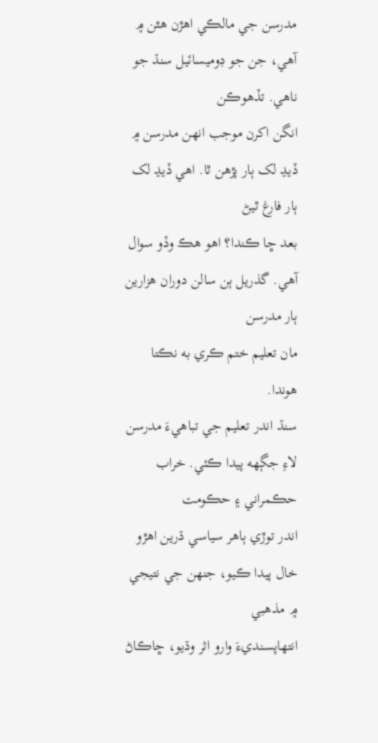مدرسن جي مالڪي اهڙن هٿن ۾ آهي، جن جو ڊوميسائيل سنڌ جو ناهي. تڏهوڪن
انگن اکرن موجب انهن مدرسن ۾ ڏيڍ لک ٻار پڙهن ٿا. اهي ڏيڍ لک ٻار فارغ ٿيڻ
بعد ڇا ڪندا؟ اهو هڪ وڏو سوال آهي. گذريل ٻن سالن دوران هزارين ٻار مدرسن
مان تعليم ختم ڪري به نڪتا هوندا.
سنڌ اندر تعليم جي تباهيءَ مدرسن لاءِ جڳهه پيدا ڪئي. خراب حڪمراني ۽ حڪومت
اندر توڙي ٻاهر سياسي ڌرين اهڙو خال پيدا ڪيو، جنهن جي نتيجي ۾ مذهبي
انتهاپسنديءَ وارو اثر وڌيو، ڇاڪاڻ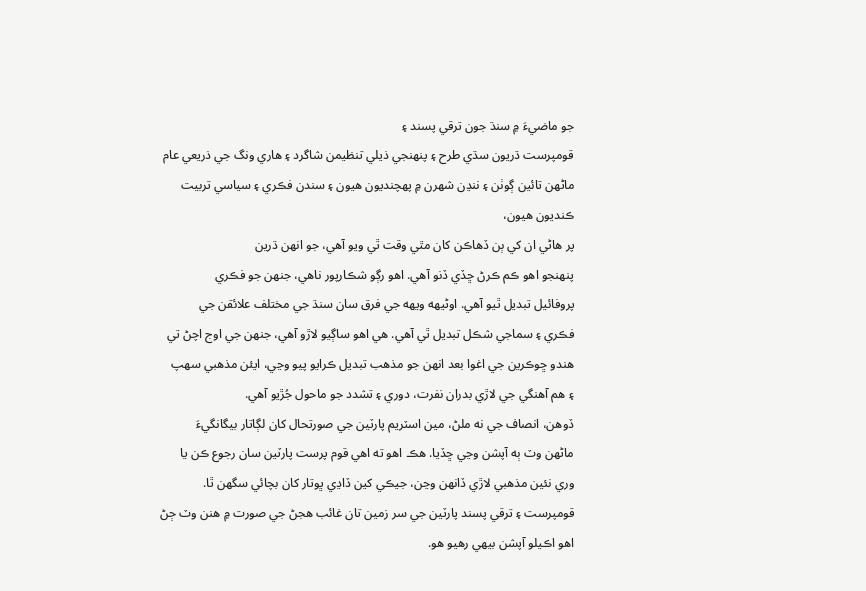جو ماضيءَ ۾ سنڌ جون ترقي پسند ۽
قومپرست ڌريون سڌي طرح ۽ پنهنجي ذيلي تنظيمن شاگرد ۽ هاري ونگ جي ذريعي عام
ماڻهن تائين ڳوٺن ۽ ننڍن شهرن ۾ پهچنديون هيون ۽ سندن فڪري ۽ سياسي تربيت
ڪنديون هيون،
پر هاڻي ان کي ٻن ڏهاڪن کان مٿي وقت ٿي ويو آهي، جو انهن ڌرين
پنهنجو اهو ڪم ڪرڻ ڇڏي ڏنو آهي. اهو رڳو شڪارپور ناهي، جنهن جو فڪري
پروفائيل تبديل ٿيو آهي. اوڻيهه ويهه جي فرق سان سنڌ جي مختلف علائقن جي
فڪري ۽ سماجي شڪل تبديل ٿي آهي. هي اهو ساڳيو لاڙو آهي، جنهن جي اوج اچڻ تي
هندو ڇوڪرين جي اغوا بعد انهن جو مذهب تبديل ڪرايو پيو وڃي، ايئن مذهبي سهپ
۽ هم آهنگي جي لاڙي بدران نفرت، دوري ۽ تشدد جو ماحول جُڙيو آهي.
ڏوهن، انصاف جي نه ملڻ، مين اسٽريم پارٽين جي صورتحال کان لڳاتار بيگانگيءَ
ماڻهن وٽ ٻه آپشن وڃي ڇڏيا. هڪ اهو ته اهي قوم پرست پارٽين سان رجوع ڪن يا
وري نئين مذهبي لاڙي ڏانهن وڃن، جيڪي کين ڏاڍي ڀوتار کان بچائي سگهن ٿا.
قومپرست ۽ ترقي پسند پارٽين جي سر زمين تان غائب هجڻ جي صورت ۾ هنن وٽ ڄڻ
اهو اڪيلو آپشن بيهي رهيو هو.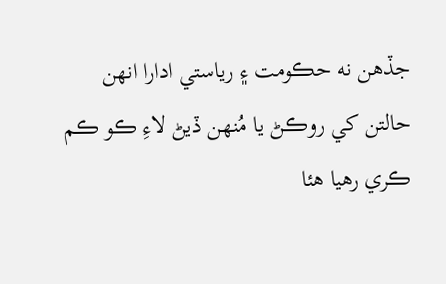جڏهن نه حڪومت ۽ رياستي ادارا انهن حالتن کي روڪڻ يا مُنهن ڏيڻ لاءِ ڪو ڪم
ڪري رهيا هئا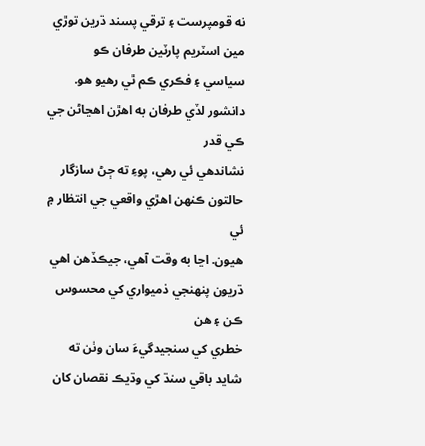نه قومپرست ۽ ترقي پسند ڌرين توڙي مين اسٽريم پارٽين طرفان ڪو
سياسي ۽ فڪري ڪم ٿي رهيو هو. دانشور لڏي طرفان به اهڙن اهڃاڻن جي ڪي قدر
نشاندهي ئي رهي، پوءِ ته ڄڻ سازگار حالتون ڪنهن اهڙي واقعي جي انتظار ۾ ئي
هيون. اڃا به وقت آهي، جيڪڏهن اهي ڌريون پنهنجي ذميواري کي محسوس ڪن ۽ هن
خطري کي سنجيدگيءَ سان وٺن ته شايد باقي سنڌ کي وڌيڪ نقصان کان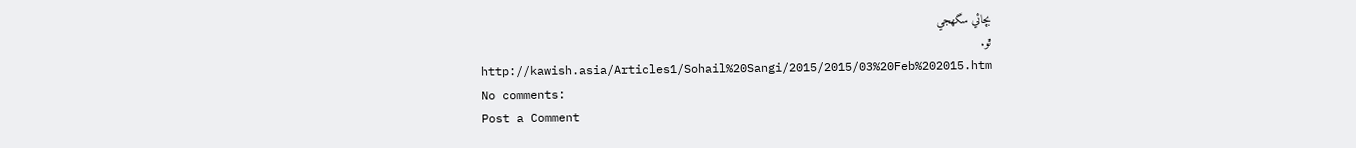بچائي سگهجي
ٿو.
http://kawish.asia/Articles1/Sohail%20Sangi/2015/2015/03%20Feb%202015.htm
No comments:
Post a Comment